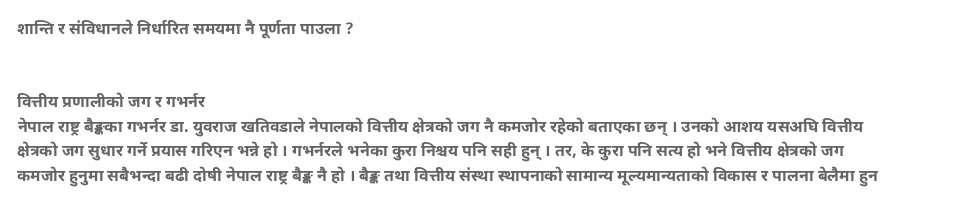शान्ति र संविधानले निर्धारित समयमा नै पूर्णता पाउला ?


वित्तीय प्रणालीको जग र गभर्नर
नेपाल राष्ट्र बैङ्कका गभर्नर डा. युवराज खतिवडाले नेपालको वित्तीय क्षेत्रको जग नै कमजोर रहेको बताएका छन् । उनको आशय यसअघि वित्तीय क्षेत्रको जग सुधार गर्ने प्रयास गरिएन भन्ने हो । गभर्नरले भनेका कुरा निश्चय पनि सही हुन् । तर, के कुरा पनि सत्य हो भने वित्तीय क्षेत्रको जग कमजोर हुनुमा सबैभन्दा बढी दोषी नेपाल राष्ट्र बैङ्क नै हो । बैङ्क तथा वित्तीय संस्था स्थापनाको सामान्य मूल्यमान्यताको विकास र पालना बेलैमा हुन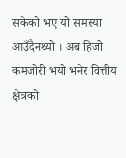सकेको भए यो समस्या आउँदैनथ्यो । अब हिजो कमजोरी भयो भनेर वित्तीय क्षेत्रको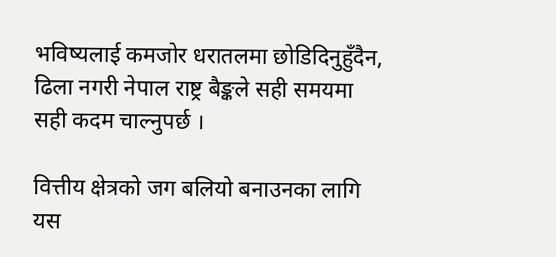भविष्यलाई कमजोर धरातलमा छोडिदिनुहुँदैन, ढिला नगरी नेपाल राष्ट्र बैङ्कले सही समयमा सही कदम चाल्नुपर्छ ।

वित्तीय क्षेत्रको जग बलियो बनाउनका लागि यस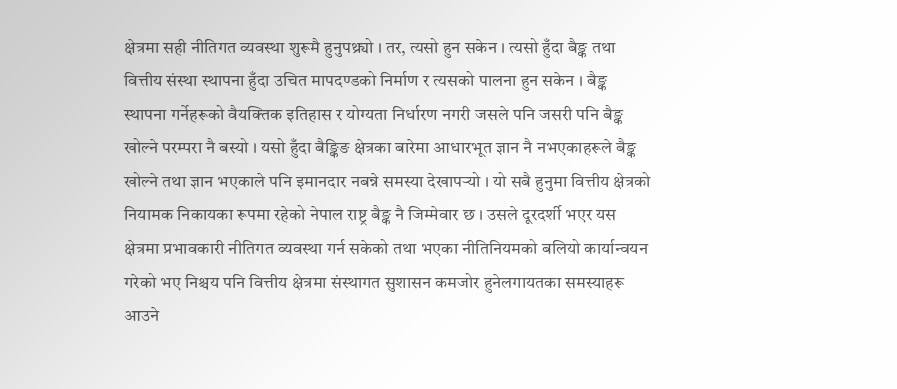क्षेत्रमा सही नीतिगत व्यवस्था शुरूमै हुनुपथ्र्यो । तर, त्यसो हुन सकेन । त्यसो हुँदा बैङ्क तथा वित्तीय संस्था स्थापना हुँदा उचित मापदण्डको निर्माण र त्यसको पालना हुन सकेन । बैङ्क स्थापना गर्नेहरूको वैयक्तिक इतिहास र योग्यता निर्धारण नगरी जसले पनि जसरी पनि बैङ्क खोल्ने परम्परा नै बस्यो । यसो हुँदा बैङ्किङ क्षेत्रका बारेमा आधारभूत ज्ञान नै नभएकाहरूले बैङ्क खोल्ने तथा ज्ञान भएकाले पनि इमानदार नबन्ने समस्या देखापर्‍यो । यो सबै हुनुमा वित्तीय क्षेत्रको नियामक निकायका रूपमा रहेको नेपाल राष्ट्र बैङ्क नै जिम्मेवार छ । उसले दूरदर्शी भएर यस क्षेत्रमा प्रभावकारी नीतिगत व्यवस्था गर्न सकेको तथा भएका नीतिनियमको बलियो कार्यान्वयन गरेको भए निश्चय पनि वित्तीय क्षेत्रमा संस्थागत सुशासन कमजोर हुनेलगायतका समस्याहरू आउने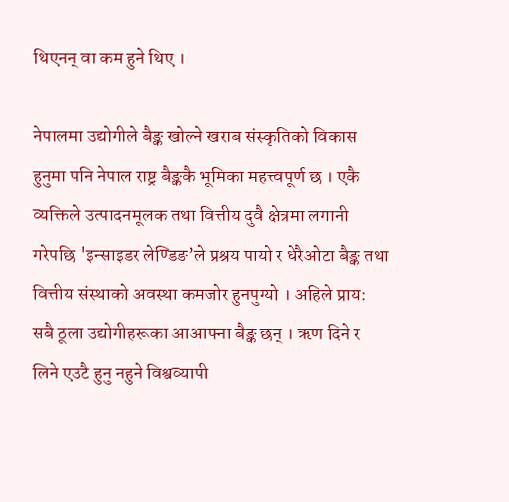थिएनन् वा कम हुने थिए ।

नेपालमा उद्योगीले बैङ्क खोल्ने खराब संस्कृतिको विकास हुनुमा पनि नेपाल राष्ट्र बैङ्ककै भूमिका महत्त्वपूर्ण छ । एकै व्यक्तिले उत्पादनमूलक तथा वित्तीय दुवै क्षेत्रमा लगानी गरेपछि 'इन्साइडर लेण्डिङ’ले प्रश्रय पायो र धेरैओटा बैङ्क तथा वित्तीय संस्थाको अवस्था कमजोर हुनपुग्यो । अहिले प्राय: सबै ठूला उद्योगीहरूका आआफ्ना बैङ्क छन् । ऋण दिने र लिने एउटै हुनु नहुने विश्वव्यापी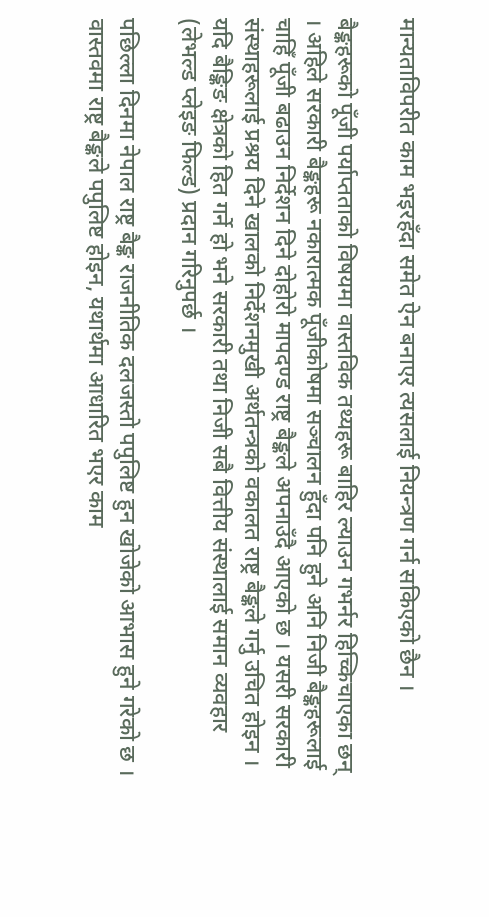मान्यताविपरीत काम भइरहँदा समेत ऐन बनाएर त्यसलाई नियन्त्रण गर्न सकिएको छैन ।

बैङ्कहरूको पूँजी पर्याप्तताको विषयमा वास्तविक तथ्यहरू बाहिर ल्याउन गभर्नर हिच्किचाएका छन् । अहिले सरकारी बैङ्कहरू नकारात्मक पूँजीकोषमा सञ्चालन हुँदा पनि हुने अनि निजी बैङ्कहरूलाई चाहिँ पूँजी बढाउन निर्देशन दिने दोहोरो मापदण्ड राष्ट्र बैङ्कले अपनाउँदै आएको छ । यसरी सरकारी संस्थाहरूलाई प्रश्रय दिने खालको निर्देशनमुखी अर्थतन्त्रको वकालत राष्ट्र बैङ्कले गर्नु उचित होइन । यदि बैङ्किङ क्षेत्रको हित गर्ने हो भने सरकारी तथा निजी सबै वित्तीय संस्थालाई समान व्यवहार (लेभल्ड प्लेइङ फिल्ड) प्रदान गरिनुपर्छ ।

पछिल्ला दिनमा नेपाल राष्ट्र बैङ्क राजनीतिक दलजस्तो पपुलिष्ट हुन खोजेको आभास हुने गरेको छ । वास्तवमा राष्ट्र बैङ्कले पपुलिष्ट होइन, यथार्थमा आधारित भएर काम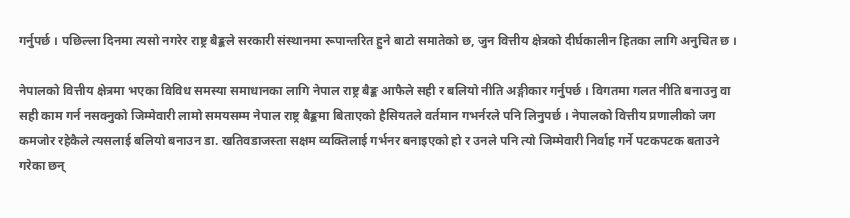गर्नुपर्छ । पछिल्ला दिनमा त्यसो नगरेर राष्ट्र बैङ्कले सरकारी संस्थानमा रूपान्तरित हुने बाटो समातेको छ, जुन वित्तीय क्षेत्रको दीर्घकालीन हितका लागि अनुचित छ ।

नेपालको वित्तीय क्षेत्रमा भएका विविध समस्या समाधानका लागि नेपाल राष्ट्र बैङ्क आफैले सही र बलियो नीति अङ्गीकार गर्नुपर्छ । विगतमा गलत नीति बनाउनु वा सही काम गर्न नसक्नुको जिम्मेवारी लामो समयसम्म नेपाल राष्ट्र बैङ्कमा बिताएको हैसियतले वर्तमान गभर्नरले पनि लिनुपर्छ । नेपालको वित्तीय प्रणालीको जग कमजोर रहेकैले त्यसलाई बलियो बनाउन डा. खतिवडाजस्ता सक्षम व्यक्तिलाई गर्भनर बनाइएको हो र उनले पनि त्यो जिम्मेवारी निर्वाह गर्ने पटकपटक बताउने गरेका छन्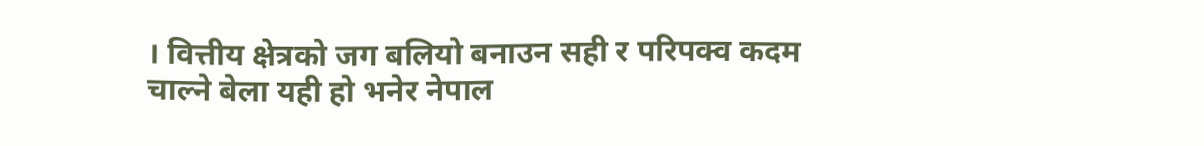। वित्तीय क्षेत्रको जग बलियो बनाउन सही र परिपक्व कदम चाल्ने बेला यही हो भनेर नेपाल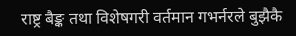राष्ट्र बैङ्क तथा विशेषगरी वर्तमान गभर्नरले बुझैकै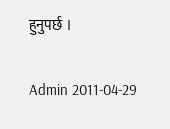हुनुपर्छ ।

Admin 2011-04-29